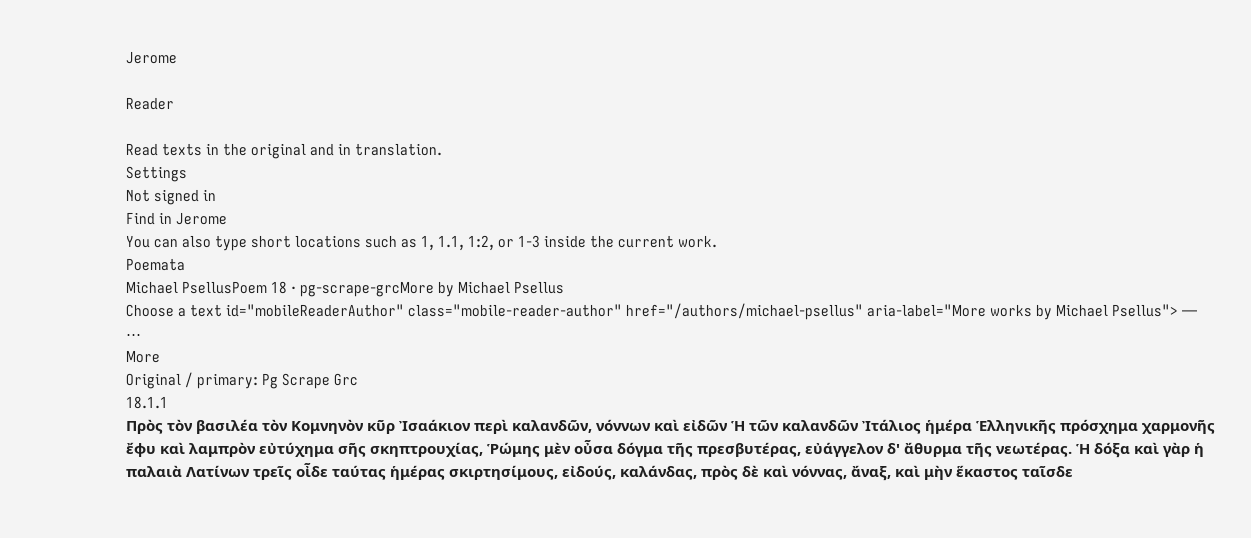Jerome

Reader

Read texts in the original and in translation.
Settings
Not signed in
Find in Jerome
You can also type short locations such as 1, 1.1, 1:2, or 1-3 inside the current work.
Poemata
Michael PsellusPoem 18 · pg-scrape-grcMore by Michael Psellus
Choose a text id="mobileReaderAuthor" class="mobile-reader-author" href="/authors/michael-psellus" aria-label="More works by Michael Psellus"> —
⋯
More
Original / primary: Pg Scrape Grc
18.1.1
Πρὸς τὸν βασιλέα τὸν Κομνηνὸν κῦρ Ἰσαάκιον περὶ καλανδῶν, νόννων καὶ εἰδῶν Ἡ τῶν καλανδῶν Ἰτάλιος ἡμέρα Ἑλληνικῆς πρόσχημα χαρμονῆς ἔφυ καὶ λαμπρὸν εὐτύχημα σῆς σκηπτρουχίας, Ῥώμης μὲν οὖσα δόγμα τῆς πρεσβυτέρας, εὐάγγελον δ' ἄθυρμα τῆς νεωτέρας. Ἡ δόξα καὶ γὰρ ἡ παλαιὰ Λατίνων τρεῖς οἶδε ταύτας ἡμέρας σκιρτησίμους, εἰδούς, καλάνδας, πρὸς δὲ καὶ νόννας, ἄναξ, καὶ μὴν ἕκαστος ταῖσδε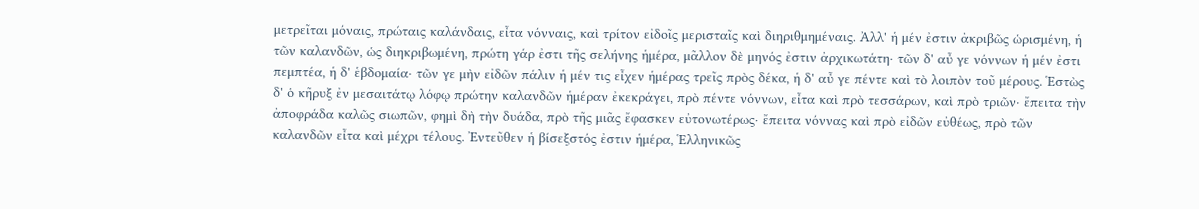μετρεῖται μόναις, πρώταις καλάνδαις, εἶτα νόνναις, καὶ τρίτον εἰδοῖς μερισταῖς καὶ διηριθμημέναις. Ἀλλ' ἡ μέν ἐστιν ἀκριβῶς ὡρισμένη, ἡ τῶν καλανδῶν, ὡς διηκριβωμένη, πρώτη γάρ ἐστι τῆς σελήνης ἡμέρα, μᾶλλον δὲ μηνός ἐστιν ἀρχικωτάτη· τῶν δ' αὖ γε νόννων ἡ μέν ἐστι πεμπτέα, ἡ δ' ἑβδομαία· τῶν γε μὴν εἰδῶν πάλιν ἡ μέν τις εἶχεν ἡμέρας τρεῖς πρὸς δέκα, ἡ δ' αὖ γε πέντε καὶ τὸ λοιπὸν τοῦ μέρους. Ἑστὼς δ' ὁ κῆρυξ ἐν μεσαιτάτῳ λόφῳ πρώτην καλανδῶν ἡμέραν ἐκεκράγει, πρὸ πέντε νόννων, εἶτα καὶ πρὸ τεσσάρων, καὶ πρὸ τριῶν· ἔπειτα τὴν ἀποφράδα καλῶς σιωπῶν, φημὶ δὴ τὴν δυάδα, πρὸ τῆς μιᾶς ἔφασκεν εὐτονωτέρως· ἔπειτα νόννας καὶ πρὸ εἰδῶν εὐθέως, πρὸ τῶν καλανδῶν εἶτα καὶ μέχρι τέλους. Ἐντεῦθεν ἡ βίσεξστός ἐστιν ἡμέρα, Ἑλληνικῶς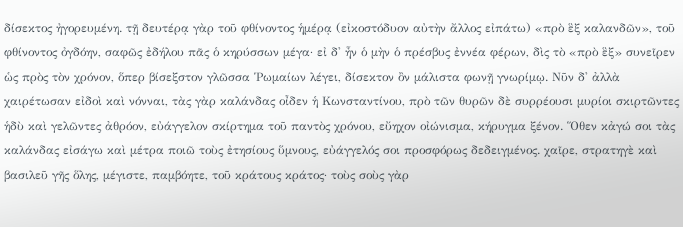δίσεκτος ἠγορευμένη. τῇ δευτέρᾳ γὰρ τοῦ φθίνοντος ἡμέρᾳ (εἰκοστόδυον αὐτὴν ἄλλος εἰπάτω) «πρὸ ἓξ καλανδῶν», τοῦ φθίνοντος ὀγδόην, σαφῶς ἐδήλου πᾶς ὁ κηρύσσων μέγα· εἰ δ' ἦν ὁ μὴν ὁ πρέσβυς ἐννέα φέρων, δὶς τὸ «πρὸ ἓξ» συνεῖρεν ὡς πρὸς τὸν χρόνον, ὅπερ βίσεξστον γλῶσσα Ῥωμαίων λέγει, δίσεκτον ὂν μάλιστα φωνῇ γνωρίμῳ. Νῦν δ' ἀλλὰ χαιρέτωσαν εἰδοὶ καὶ νόνναι, τὰς γὰρ καλάνδας οἶδεν ἡ Κωνσταντίνου, πρὸ τῶν θυρῶν δὲ συρρέουσι μυρίοι σκιρτῶντες ἡδὺ καὶ γελῶντες ἀθρόον, εὐάγγελον σκίρτημα τοῦ παντὸς χρόνου, εὔηχον οἰώνισμα, κήρυγμα ξένον. Ὅθεν κἀγώ σοι τὰς καλάνδας εἰσάγω καὶ μέτρα ποιῶ τοὺς ἐτησίους ὕμνους, εὐάγγελός σοι προσφόρως δεδειγμένος. χαῖρε, στρατηγὲ καὶ βασιλεῦ γῆς ὅλης, μέγιστε, παμβόητε, τοῦ κράτους κράτος· τοὺς σοὺς γὰρ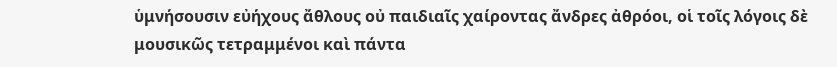ὑμνήσουσιν εὐήχους ἄθλους οὐ παιδιαῖς χαίροντας ἄνδρες ἀθρόοι, οἱ τοῖς λόγοις δὲ μουσικῶς τετραμμένοι καὶ πάντα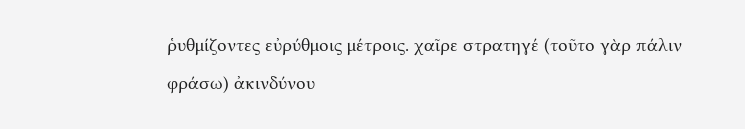ῥυθμίζοντες εὐρύθμοις μέτροις. χαῖρε στρατηγέ (τοῦτο γὰρ πάλιν φράσω) ἀκινδύνου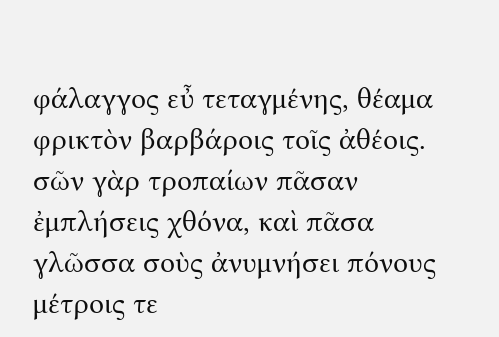φάλαγγος εὖ τεταγμένης, θέαμα φρικτὸν βαρβάροις τοῖς ἀθέοις. σῶν γὰρ τροπαίων πᾶσαν ἐμπλήσεις χθόνα, καὶ πᾶσα γλῶσσα σοὺς ἀνυμνήσει πόνους μέτροις τε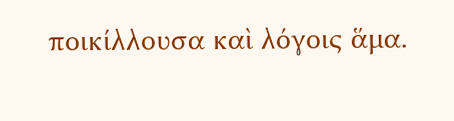ποικίλλουσα καὶ λόγοις ἅμα.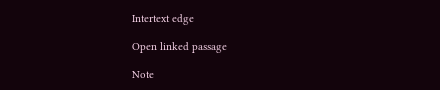Intertext edge

Open linked passage

Note